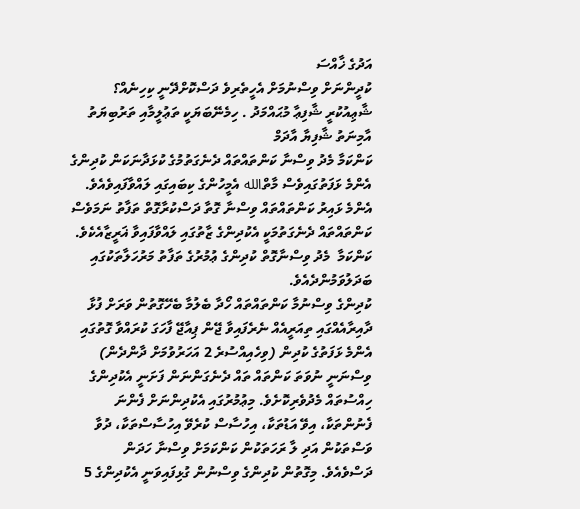އަދުގެ ޚާއްސަ
ކުދީންނަށް ވިސްނުމަށް އެހީތެރިވެ ދަސްކޮށްދޭނީ ކިހިނެއް؟
ޝާޢިއުކުރީ ޝާފިޢާ މުޙައްމަދު . ހިމެނޭބަޔަކީ ތަޢުލީމާއި ތަރުބިޔަތު
އާމިނަތު ޝާފިޔާ އާދަމް
ކަންކަމާ މެދު ވިސްނާ ކަންތައްތައް ދެނެގަތުމުގެ ކުޅަދާނަކަން ކުދިންގެ އެންމެ ޅަފަތުގައިވެސް މާތްالله އެމީހުންގެ ކިބައިގައި ލައްވާފައިވެއެވެ. އެންމެ ޅައިރު ކަންތައްތައް ވިސްނާ ގޮތާ ދަސްކުރާގޮތް ތަފާތު ނަމަވެސް ކަންތައްތައް ދެނެގަތުމަކީ އެކުދިންގެ ޒާތުގައި ލައްވާފައިވާ ޣަރީޒާއެކެވެ. ކަންކަމާ  މެދު ވިސްނާގޮތް ކުދިންގެ ޢުމުރުގެ ތަފާތު މަރުހަލާތަކުގައި ބަދަލުވަމުންދެއެވެ.
ކުދިންގެ ވިސްނުމާ ކަންތައްތައް ހޯދާ ބެލުމާ ބެހޭގޮތުން ވަރަށް ފުޅާ ދާއިރާއެއްގައި ތިއަރީއެއް ނެރެފައިވާ ޖޭން ޕިއާޖޭ ފާހަގަ ކުރައްވާ ގޮތުގައި އެންމެ ޅަފަތުގެ ކުދިން (ވިހެއިއްސުރެ 2 އަހަރުވުމަށް ދާންދެން)  ވިސްނަނީ ނުވަތަ ކަންތައް ތައް ދެނެގަންނަން ފަށަނީ އެކުދިންގެ ހިއްސުތައް މެދުވެރިކޮށެވެ. މިޢުމުރުގައި އެކުދިންނަށް ފެންނަ ފެނުންތަކާ، އިވޭ އަޑުތަކާ، އިހުސާސް ކުރެވޭ އިހުސާސްތަކާ، ދުވާ ވަސްތަކުން އަދި ލާ ރަހަތަކުން ކަންކަމަށް ވިސްނާ ހަދަން ދަސްވެއެވެ. މިގޮތުން ކުދިންގެ ވިސްނުން ގުޅިފައިވަނީ އެކުދިންގެ 5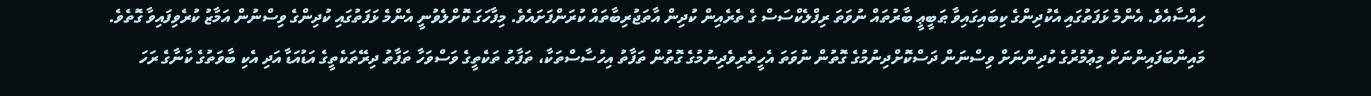ހިއްސާއެވެ. އެންމެ ޅަފަތުގައި އެކުދިންގެ ކިބައިގައިވާ ޠަބީޢީ ބާރުތައް ނުވަތަ ރިފްލެކްސަސް ގެ ތެރެއިން ކުދިން އާތަޖުރިބާތައް ކުރަންފަށައެވެ. މިފާހަގަ ކޮށްލެވުނީ އެންމެ ޅަފަތުގައި ކުދިންގެ ވިސްނުން އަމާޒު ކުރެވިފައިވާ ގޮތެވެ. މައިންބަފައިންނަށް މިޢުމުރުގެ ކުދިންނަށް ވިސްނަން ދަސްކޮށްދިނުމުގެ ގޮތުން ނުވަތަ އެހީތެރިވެދިނުމުގެ ގޮތުން ތަފާތު އިހުސާސްތަކާ، ތަފާތު ތަކެތީގެ ވަސްވަހާ ތަފާތު ދިރޭތަކެތީގެ އަޑުއަޑާ އަދި އެކި ބާވަތުގެ ކާނާގެ ރަހަ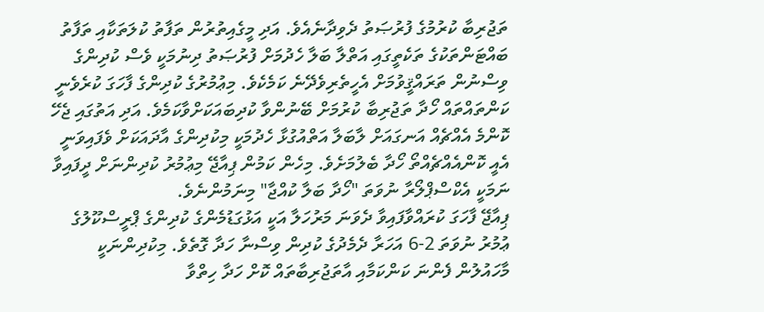ތަޖުރިބާ ކުރުމުގެ ފުރުޞަތު ދެވިދާނެއެވެ. އަދި މީގެއިތުރުން ތަފާތު ކުލަތަކާއި ތަފާތު ބައްޓަންތަކުގެ ތަކެތީގައި އަތްލާ ބަލާ ހެދުމަށް ފުރުޞަތު ދިނުމަކީ ވެސް ކުދިންގެ ވިސްނުން ތަރައްޤީވުމަށް އެހީތެރިވެދޭނެ ކަމެކެވެ. މިޢުމުރުގެ ކުދިންގެ ފާހަގަ ކުރެވެނީ ކަންތައްތައް ހޯދާ ތަޖުރިބާ ކުރުމަށް ބޭނުންވާ ކުދިބައަކަށްވާކަމެވެ. އަދި އަތުގައި ޖެހޭ ކޮންމެ އެއްޗެއް އަނގައަށް ލާބަލާ އަތްއުގުޅާ ހެދުމަކީ މިކުދިންގެ އާދައަކަށް ވެފައިވަނީ އެއީ ކޮންއެއްޗެއްތޯ ހޯދާ ބެލުމަށެވެ. މިހެން ކަމުން ޕިއާޖޭ މިޢުމުރު ކުދިންނަށް ދީފައިވާ ނަމަކީ އެކްސްޕްލޯރާ ނުވަތަ "ހޯދާ ބަލާ ކުއްޖާ" މިނަމުންނެވެ.
ޕިއާޖޭ ފާހަގަ ކުރައްވާފައިވާ ދެވަނަ މަރުހަލާ އަކީ އަޅުގަޑުމެންގެ ކުދިންގެ ޕްރީސްކޫލުގެ ޢުމުރު ނުވަތަ 2-6 އަހަރާ ދެމެދުގެ ކުދިން ވިސްނާ ހަދާ ގޮތެވެ. މިކުދިންނަކީ މާހައުލުން ފެންނަ ކަންކަމާއި އާތަޖުރިބާތައް ކޮށް ހަދާ ހިތްވާ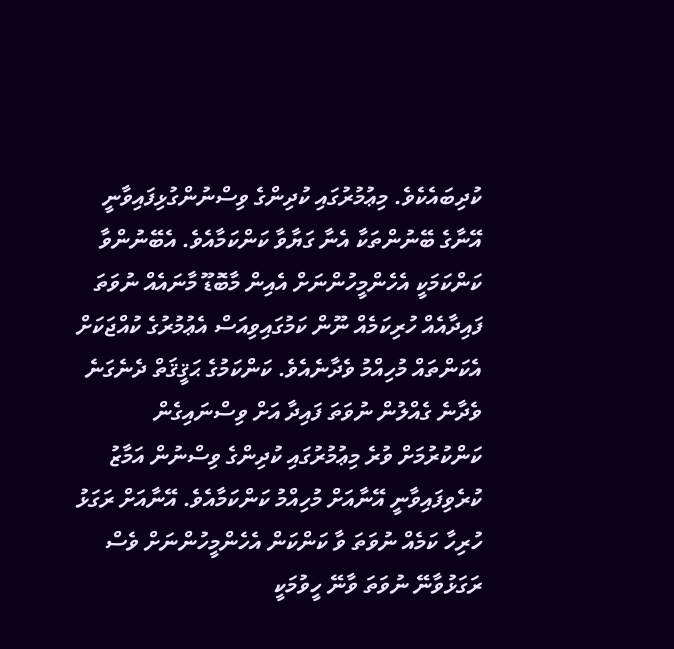ކުދިބައެކެވެ. މިޢުމުރުގައި ކުދިންގެ ވިސްނުންގުޅިފައިވާނީ އޭނާގެ ބޭނުންތަކާ އެނާ ގަޔާވާ ކަންކަމާއެވެ. އެބޭނުންވާ ކަންކަމަކީ އެހެންމީހުންނަށް އެއިން މާބޮޑޫ މާނައެއް ނުވަތަ ފައިދާއެއް ހުރިކަމެއް ނޫން ކަމުގައިވިއަސް އެޢުމުރުގެ ކުއްޖަކަށް އެކަންތައް މުހިއްމު ވެދާނެއެވެ. ކަންކަމުގެ ޙަޤީޤަތް ދެނެގަނެ ވެދާނެ ގެއްލުން ނުވަތަ ފައިދާ އަށް ވިސްނައިގެން ކަންކުރުމަށް ވުރެ މިޢުމުރުގައި ކުދިންގެ ވިސްނުން އަމާޒު ކުރެވިފައިވާނީ އޭނާއަށް މުހިއްމު ކަންކަމާއެވެ. އޭނާއަށް ރަގަޅު ހުރިހާ ކަމެއް ނުވަތަ ވާ ކަންކަން އެހެންމީހުންނަށް ވެސް ރަގަޅުވާނޭ ނުވަތަ ވާނޭ ހީވުމަކީ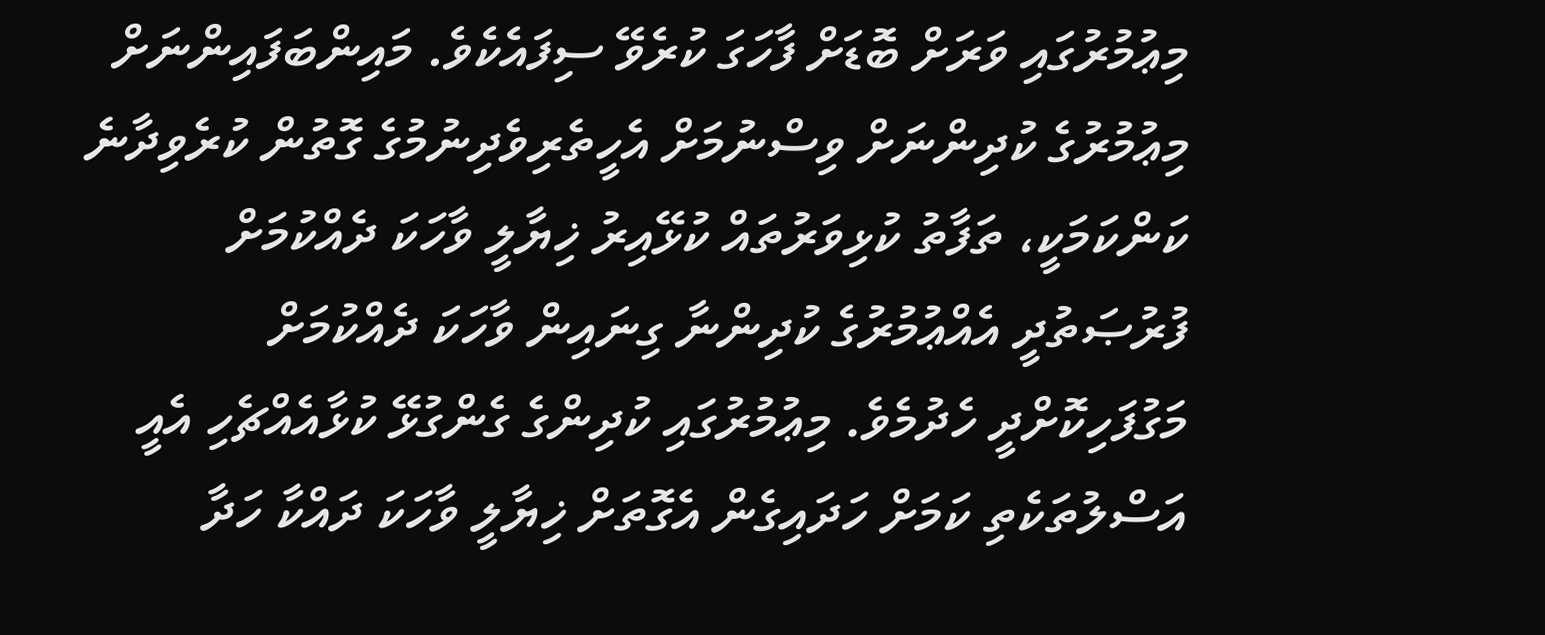މިޢުމުރުގައި ވަރަށް ބޮޑަށް ފާހަގަ ކުރެވޭ ސިފައެކެވެ. މައިންބަފައިންނަށް މިޢުމުރުގެ ކުދިންނަށް ވިސްނުމަށް އެހީތެރިވެދިނުމުގެ ގޮތުން ކުރެވިދާނެ ކަންކަމަކީ، ތަފާތު ކުޅިވަރުތައް ކުޅޭއިރު ޚިޔާލީ ވާހަކަ ދެއްކުމަށް ފުރުޞަތުދީ އެއްޢުމުރުގެ ކުދިންނާ ގިނައިން ވާހަކަ ދެއްކުމަށް މަގުފަހިކޮށްދީ ހެދުމެވެ. މިޢުމުރުގައި ކުދިންގެ ގެންގުޅޭ ކުޅާއެއްޗެހި އެއީ އަސްލުތަކެތި ކަމަށް ހަދައިގެން އެގޮތަށް ޚިޔާލީ ވާހަކަ ދައްކާ ހަދާ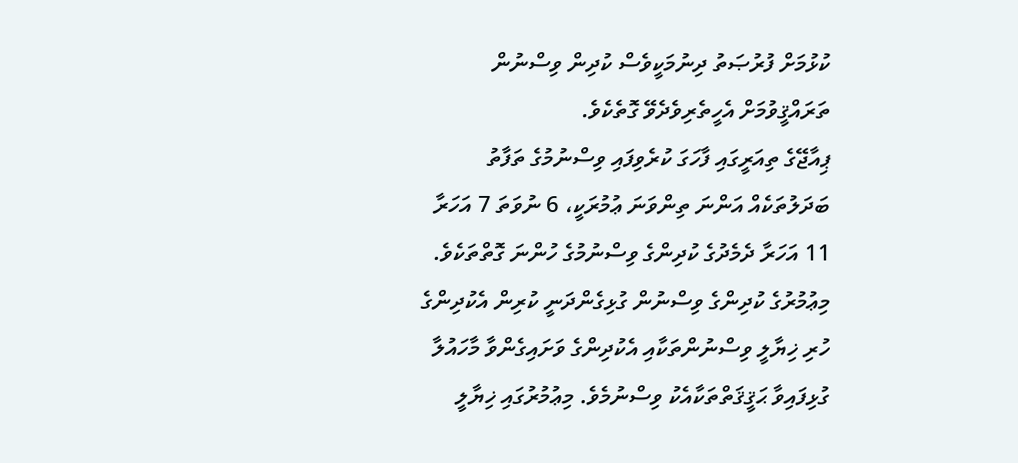ކުޅުމަށް ފުރުޞަތު ދިނުމަކީވެސް ކުދިން ވިސްނުން ތަރައްޤީވުމަށް އެހީތެރިވެދެވޭ ގޮތެކެވެ.
ޕިއާޖޭގެ ތިއަރީގައި ފާހަގަ ކުރެވިފައި ވިސްނުމުގެ ތަފާތު ބަދަލުތަކެއް އަންނަ ތިންވަނަ ޢުމުރަކީ، 6 ނުވަތަ 7 އަހަރާ 11 އަހަރާ ދެމެދުގެ ކުދިންގެ ވިސްނުމުގެ ހުންނަ ގޮތްތަކެވެ. މިޢުމުރުގެ ކުދިންގެ ވިސްނުން ގުޅިގެންދަނީ ކުރިން އެކުދިންގެ ހުރި ޚިޔާލީ ވިސްނުންތަކާއި އެކުދިންގެ ވަށައިގެންވާ މާހައުލާ ގުޅިފައިވާ ޙަޤީޤަތްތަކާއެކު ވިސްނުމެވެ. މިޢުމުރުގައި ޚިޔާލީ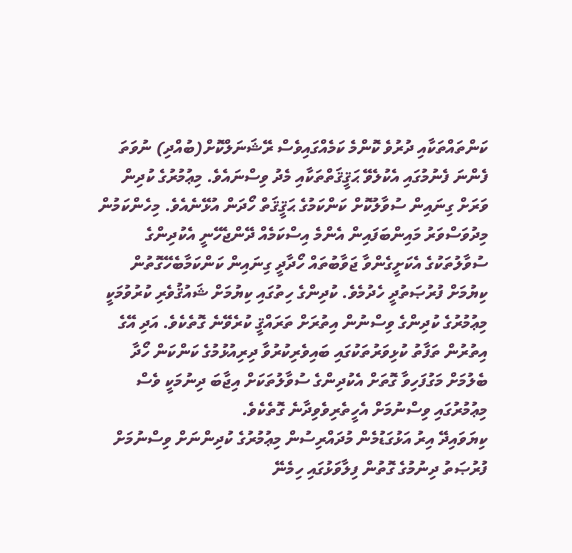ކަންތައްތަކާއި ދުރުވެ ކޮންމެ ކަމެއްގައިވެސް ރޭޝަނަލްކޮށް(ބުއްދި) ނުވަތަ ފެންނަ ފެނުމުގައި އެކުލެވޭ ޙަޤީޤަތްތަކާއި މެދު ވިސްނައެވެ. މިޢުމުރުގެ ކުދިން ވަރަށް ގިނައިން ސުވާލުކޮށް ކަންކަމުގެ ޙަޤީޤަތް ހޯދަން އުޅޭނެއެވެ. މިހެންކަމުން މިދުވަސްވަރު މައިންބަފައިން އެންމެ އިސްކަމެއް ދޭންޖެހޭނީ އެކުދިންގެ ސުވާލުތަކުގެ އެކަށީގެންވާ ޖަވާބުތައް ހޯދާދީ ގިނައިން ކަންކަމާބެހޭގޮތުން ކިޔުމަށް ފުރުޞަތުދީ ހެދުމެވެ. ކުދިންގެ ހިތުގައި ކިޔުމަށް ޝައުޤުވެރި ކުރުވުމަކީ މިޢުމުރުގެ ކުދިންގެ ވިސްނުން އިތުރަށް ތަރައްޤީ ކުރެވޭނެ ގޮތެކެވެ. އަދި އޭގެ އިތުރުން ތަފާތު ކުޅިވަރުތަކުގައި ބައިވެރިކުރުވާ ދިރިއުޅުމުގެ ކަންކަން ހޯދާ ބެލުމަށް މަގުފަހިވާ ގޮތަށް އެކުދިންގެ ސުވާލުތަކަށް އިޖާބަ ދިނުމަކީ ވެސް މިޢުމުރުގައި ވިސްނުމަށް އެހީތެރިވެވިދާނެ ގޮތެކެވެ.
ކިޔަވައިދޭ އިރު އަޅުގަޑުމެން މުދައްރިސުން މިޢުމުރުގެ ކުދިންނަށް ވިސްނުމަށް ފުރުޞަތު ދިނުމުގެ ގޮތުން ފިލާވަޅުގައި ހިމެނޭ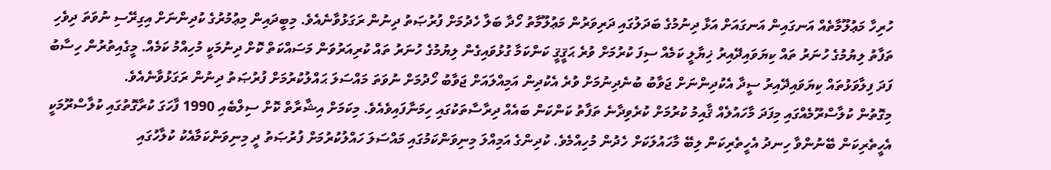ހުރިހާ މަޢުލޫމާތެއް އަނގައިން އަނގައަށް އަޅާ ދިނުމުގެ ބަދަލުގައި ދަރިވަރުން މަޢުލޫމާތު ހޯދާ ބަލާ ހެދުމަށް ފުރުޞަތު ދިނުން ރަގަޅުވާނެއެވެ. މިބީދައިން މިޢުމުރުގެ ކުދިންނަށް އިގިރޭސި ނުވަތަ ދިވެހި ތަފާތު ލިޔުމުގެ ހުނަރު ތައް ކިޔަވައިދޭއިރު ޚިޔާލީ ކަމެއް ސިފަ ކުރުމަށް ވުރެ ޙަޤީޤީ ކަންކަމާ ގުޅުވައިގެން ލިޔުމުގެ ހުނަރު ތައް ކުރިއަރުވަން މަސައްކަތް ކޮށް ދިނުމަކީ މުހިއްމު ކަމެއް. މީގެއިތުރުން ހިސާބު ފަދަ ފިލާވަޅުތައް ކިޔަވައިދޭއިރު ސީދާ އެކުދިންނަށް ޖަވާބު ބުނެދިނުމަށް ވުރެ އެކުދިން އަމިއްލައަށް ޖަވާބު ހޯދުމަށް ނުވަތަ މައްސަލަ ޙައްލުކުރުމަށް ފުރުޞަތު ދިނުން ރަގަޅުވާނެއެވެ.
މިގޮތުން ކުލާސްރޫމެއްގައި މިފަދަ މާހައުލެއް ޤާއިމު ކުރުމަށް ކުރެވިދާނެ ތަފާތު ކަންކަން ބައެއް ދިރާސާތަކުގައި ހިމަނާފައިވެއެވެ. މިކަމަށް އިޝާރާތް ކޮށް ސިލްބެއި 1990 ފާހަގަ ކުރާގޮތުގައި ކުލާސްރޫމަކީ އެހީތެރިކަން ބޭނުންވާ ހިނދު އެހީތެރިކަން ލިބޭ މާހައުލަކަށް ހެދުން މުހިއްމެވެ. ކުދިންގެ އަމިއްލަ މިނިވަންކަމުގައި މައްސަލަ ހައްލުކުރުމަށް ފުރުޞަތު ދީ މިނިވަންކަމާއެކު ކުލާހުގައި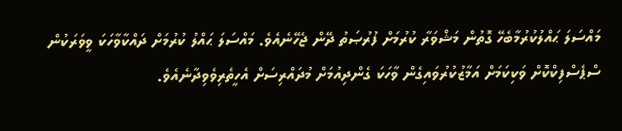މައްސަލަ ޙައްލުކުރުމާބެހޭ ގޮތުން މަޝްވަރާ ކުރުމަށް ފުރުޞަތު ދޭން ޖެހޭނެއެވެ. މައްސަލަ ޙައްލު ކުރުމަށް ދައްކާވާހަކަ ވީވަރަކުން ސްޕެސްފިކްކޮށް ވަކިކަމަށް އަމާޒުކުރުވައިގެން ވާހަކަ ގެންދިއުމަށް މުދައްރިސަށް އެހީތެރިވެވިދާނެއެވެ.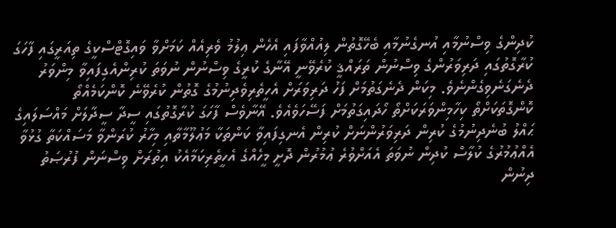ކުދިންގެ ވިސްނުމާއި އުނގެނުމާއި ބެހޭގޮތުން ލިއުއްވާފައި އެހެން ޢިލުމު ވެރިއެއް ކަމަށްވާ ވައިގޮޓްސްކީގެ ތިއަރީގައި ފާހަގަ ކުރާގޮތުގައި ދަރިވަރުންގެ ވިސްނުން ތަރައްޤީ ކުރެވޭނީ އޭނާގެ ކުރީގެ ވިސްނުން ނުވަތަ ކުރިންއެގިފައިވާ މިންވަރު ދެނެގަނެވިގެންނެވެ. މިކަން ދެނެގަތުމަށް ފަހު ދަރިވަރަށް އެހީތެރިވެދިނުމުގެ ގޮތުން ކުރެވޭނެ ކޮންކަމެއްތޯ ކޮންގޮތަކަށްތޯ ކިހާމިންވަރަކަށްތޯ ހޯދައިގަތުމަށް ފަސޭހަވެއެވެ. އޭނާވެސް ފާހަގަ ކުރާގޮތުގައި ސީދާ ސީދާލަށް މައްސަލައިގެ ޙައްލު ބުނެދިނުމުގެ ކުރިން ދަރިވަރުންނަށް ކުރިން އެނގިފައިވާ ކަންތަކާ މަޢުލޫމާތާއި މިހާރު ކުރަންވާ މަސައްކަތާ ގުޅުވާ އެއްޢުމުރުގެ ކުލާސް ކުދިން ނުވަތަ އެއަށްވުރެ ޢުމުރުން ދޮށީ މީހެއްގެ އެހީތެރިކަމާއެކު އިތުރަށް ވިސްނަން ފުރުޞަތު ދިނުން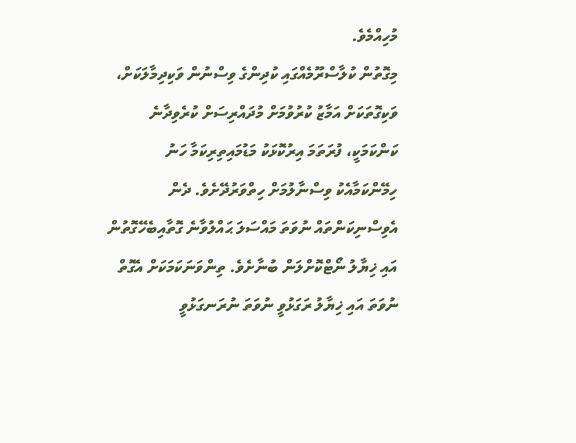މުހިއްމެވެ.
މިގޮތުން ކުލާސްރޫމެއްގައި ކުދިންގެ ވިސްނުން ވަކިދިމާލަކަށް، ވަކިގޮތަކަށް އަމާޒު ކުރުވުމަށް މުދައްރިސަށް ކުރެވިދާނެ ކަންކަމަކީ، ފުރަތަމަ އިރުކޮޅަކު މަޑުމައިތިރިކަމާ ހަނު ހިމޭންކަމާއެކު ވިސްނާލުމަށް ހިތްވަރުދޭށެވެ. ދެން އެވިސްނިކަންތައް ނުވަތަ މައްސަލަ ޙައްލުވާނެ ގޮތާއިބެހޭގޮތުން އައި ޚިޔާލު ނޯޓްކޮށްލަން ބުނާށެވެ. ތިންވަނަކަމަކަށް އެގޮތް ނުވަތަ އައި ޚިޔާލު ރަގަޅުވީ ނުވަތަ ނުރަނގަޅުވީ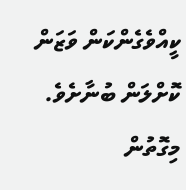ކީއްވެގެންކަން ވަޒަން ކޮށްލަން ބުނާށެވެ. މިގޮތުން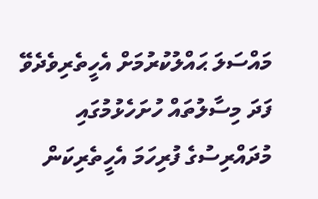މައްސަލަ ޙައްލުކުރުމަށް އެހީތެރިވެދެވޭ ފަދަ މިސާލުތައް ހުށަހެޅުމުގައި މުދައްރިސުގެ ފުރިހަމަ އެހީތެރިކަން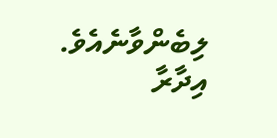ލިބެންވާނެއެވެ.
އިދާރާ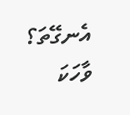އެނގޭތަ؟
ވާހަކަ